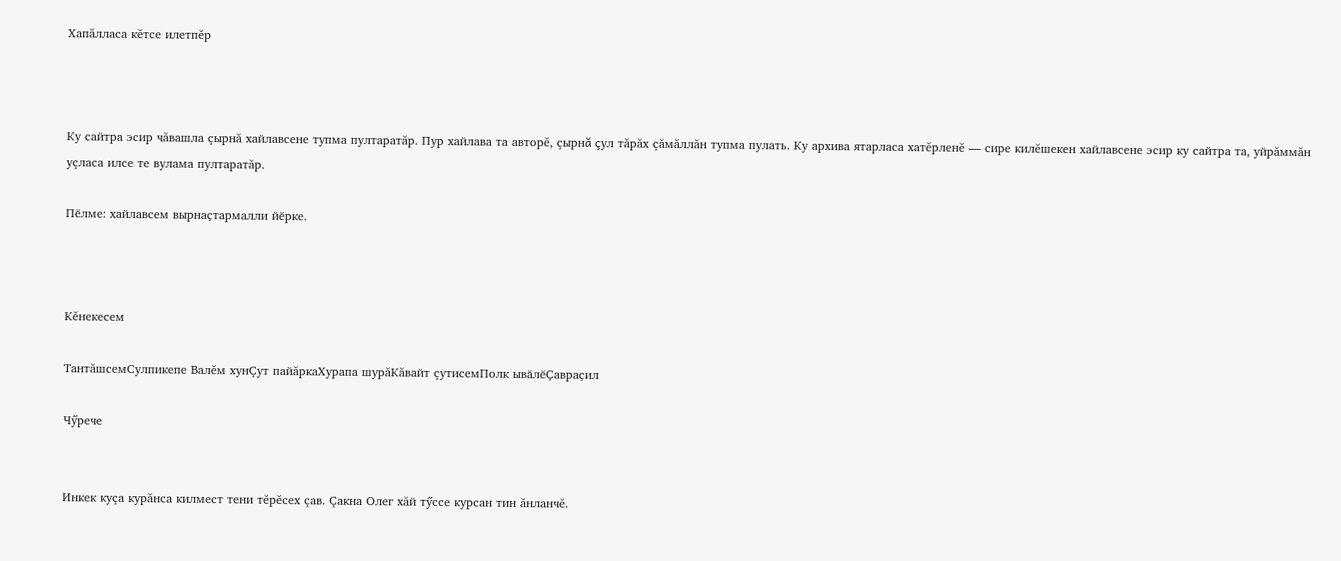Хапăлласа кĕтсе илетпĕр



Ку сайтра эсир чăвашла çырнă хайлавсене тупма пултаратăр. Пур хайлава та авторĕ, çырнă çул тăрăх çăмăллăн тупма пулать. Ку архива ятарласа хатĕрленĕ — сире килĕшекен хайлавсене эсир ку сайтра та, уйрăммăн уçласа илсе те вулама пултаратăр.

Пӗлме: хайлавсем вырнаҫтармалли йӗрке.



Кĕнекесем

ТантăшсемСулпикепе Валĕм хунÇут пайăркаХурапа шурăКăвайт çутисемПолк ывӑлӗҪавраҫил

Чӳрече


Инкек куçа курăнса килмест тени тĕрĕсех çав. Çакна Олег хăй тӳссе курсан тин ăнланчĕ.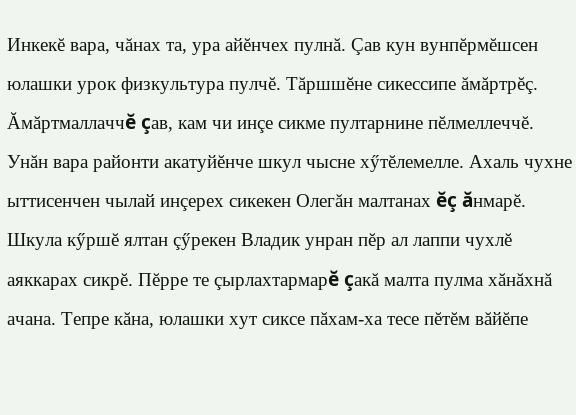Инкекĕ вара, чăнах та, ура айĕнчех пулнă. Çав кун вунпĕрмĕшсен юлашки урок физкультура пулчĕ. Тăршшĕне сикессипе ăмăртрĕç. Ăмăртмаллаччĕ çав, кам чи инçе сикме пултарнине пĕлмеллеччĕ. Унăн вара районти акатуйĕнче шкул чысне хӳтĕлемелле. Ахаль чухне ыттисенчен чылай инçерех сикекен Олегăн малтанах ĕç ăнмарĕ. Шкула кӳршĕ ялтан çӳрекен Владик унран пĕр ал лаппи чухлĕ аяккарах сикрĕ. Пĕрре те çырлахтармарĕ çакă малта пулма хăнăхнă ачана. Тепре кăна, юлашки хут сиксе пăхам-ха тесе пĕтĕм вăйĕпе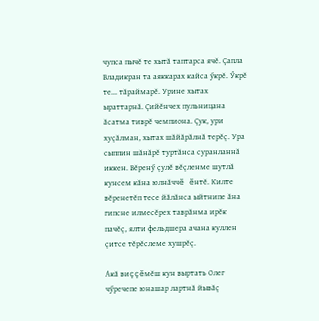чупса пычĕ те хытă таптарса ячĕ. Çапла Владикран та аяккарах кайса ӳкрĕ. Ӳкрĕ те... тăраймарĕ. Урине хытах ыраттарнă. Çийĕнчех пульницана ăсатма тиврĕ чемпиона. Çук, ури хуçăлман, хытах шăйăрăлнă терĕç. Ура сыппин шăнăрĕ туртăнса суранланнă иккен. Вĕренӳ çулĕ вĕçленме шутлă кунсем кăна юлнăччĕ ĕнтĕ. Килте вĕренетĕп тесе йăлăнса ыйтнипе ăна гипсне илмесĕрех таврăнма ирĕк пачĕç, ялти фельдшера ачана куллен çитсе тĕрĕслеме хушрĕç.

Акă виççĕмĕш кун выртать Олег чӳречепе юнашар лартнă йывăç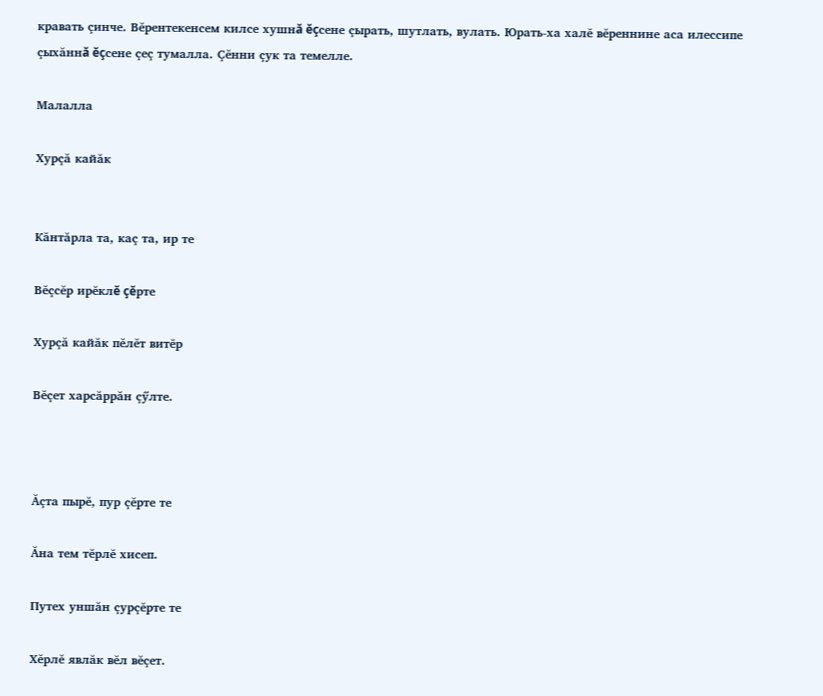кравать çинче. Вĕрентекенсем килсе хушнă ĕçсене çырать, шутлать, вулать. Юрать-ха халĕ вĕреннине аса илессипе çыхăннă ĕçсене çеç тумалла. Çĕнни çук та темелле.

Малалла

Хурçă кайăк


Кăнтăрла та, каç та, ир те

Вĕçсĕр ирĕклĕ çĕрте

Хурçă кайăк пĕлĕт витĕр

Вĕçет харсăррăн çӳлте.



Ăçта пырĕ, пур çĕрте те

Ăна тем тĕрлĕ хисеп.

Путех уншăн çурçĕрте те

Хĕрлĕ явлăк вĕл вĕçет.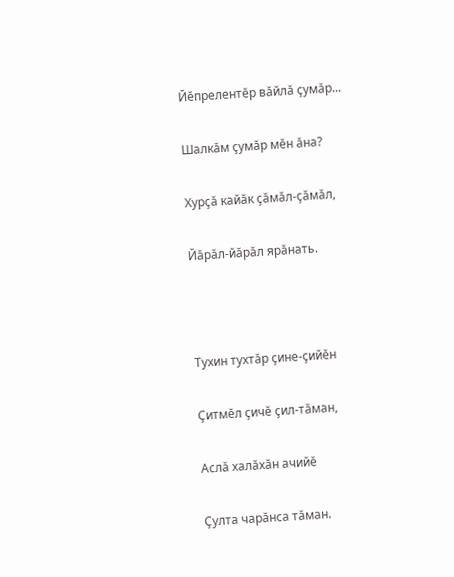Йĕпрелентĕр вăйлă çумăр...

Шалкăм çумăр мĕн ăна?

Хурçă кайăк çăмăл-çăмăл,

Йăрăл-йăрăл ярăнать.



Тухин тухтăр çине-çийĕн

Çитмĕл çичĕ çил-тăман,

Аслă халăхăн ачийĕ

Çулта чарăнса тăман.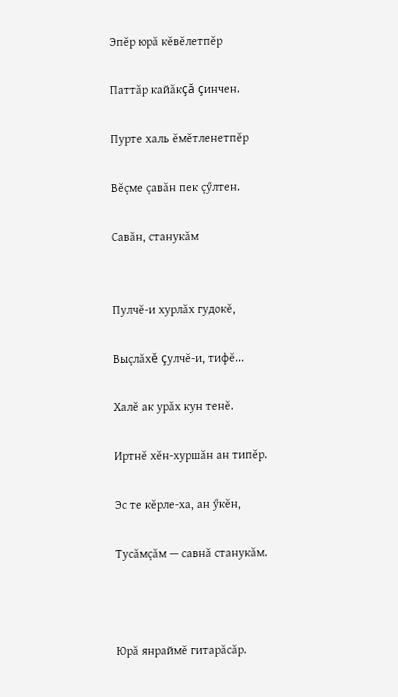Эпĕр юрă кĕвĕлетпĕр

Паттăр кайăкçă çинчен.

Пурте халь ĕмĕтленетпĕр

Вĕçме çавăн пек çӳлтен.

Савăн, станукăм


Пулчĕ-и хурлăх гудокĕ,

Выçлăхĕ çулчĕ-и, тифĕ...

Халĕ ак урăх кун тенĕ.

Иртнĕ хĕн-хуршăн ан типĕр.

Эс те кĕрле-ха, ан ӳкĕн,

Тусăмçăм — савнă станукăм.



Юрă янраймĕ гитарăсăр.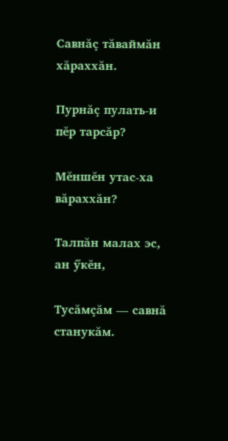Савнăç тăваймăн хăраххăн.

Пурнăç пулать-и пĕр тарсăр?

Мĕншĕн утас-ха вăраххăн?

Талпăн малах эс, ан ӳкĕн,

Тусăмçăм — савнă станукăм.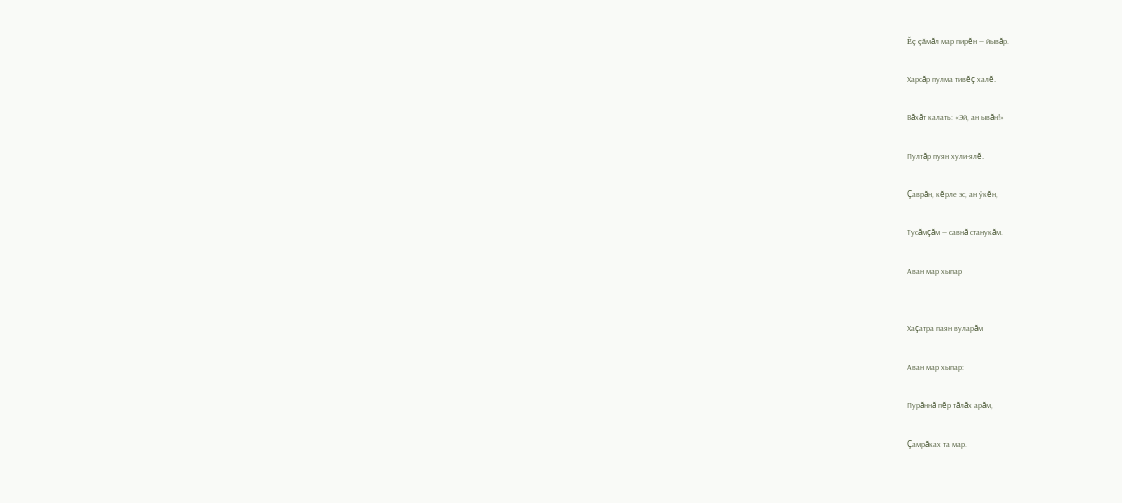Ĕç çăмăл мар пирĕн — йывăр.

Харсăр пулма тивĕç халĕ.

Вăхăт калать: «Эй, ан ывăн!»

Пултăр пуян хули-ялĕ.

Çаврăн, кĕрле эс, ан ӳкĕн,

Тусăмçăм — савнă станукăм.

Аван мар хыпар


Хаçатра паян вуларăм

Аван мар хыпар:

Пурăннă пĕр тăлăх арăм,

Çамрăках та мар.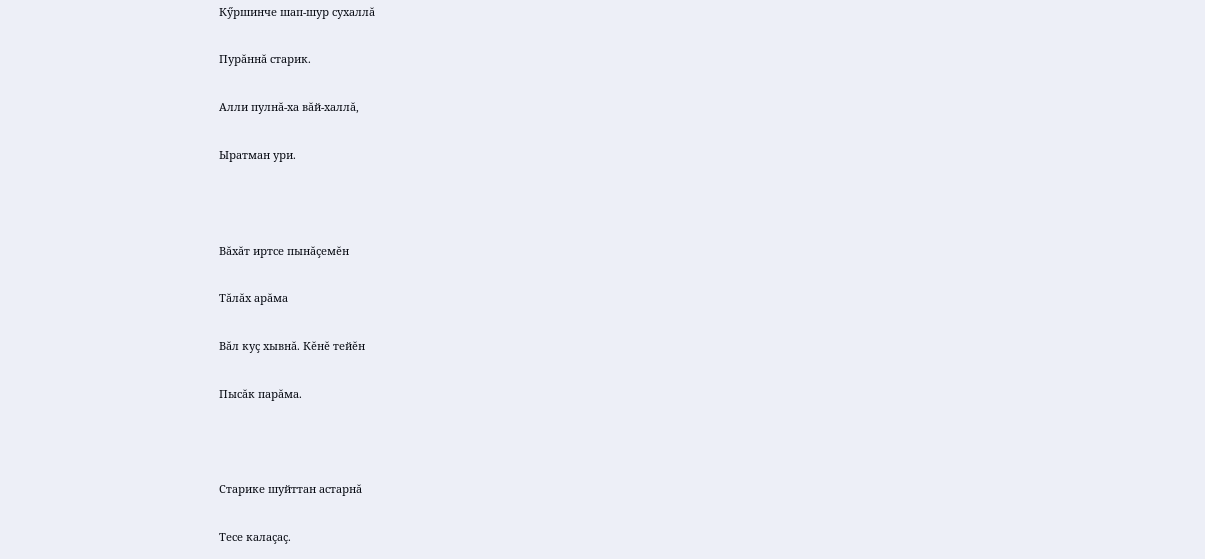Кӳршинче шап-шур сухаллă

Пурăннă старик.

Алли пулнă-ха вăй-халлă,

Ыратман ури.



Вăхăт иртсе пынăçемĕн

Тăлăх арăма

Вăл куç хывнă. Кĕнĕ тейĕн

Пысăк парăма.



Старике шуйттан астарнă

Тесе калаçаç.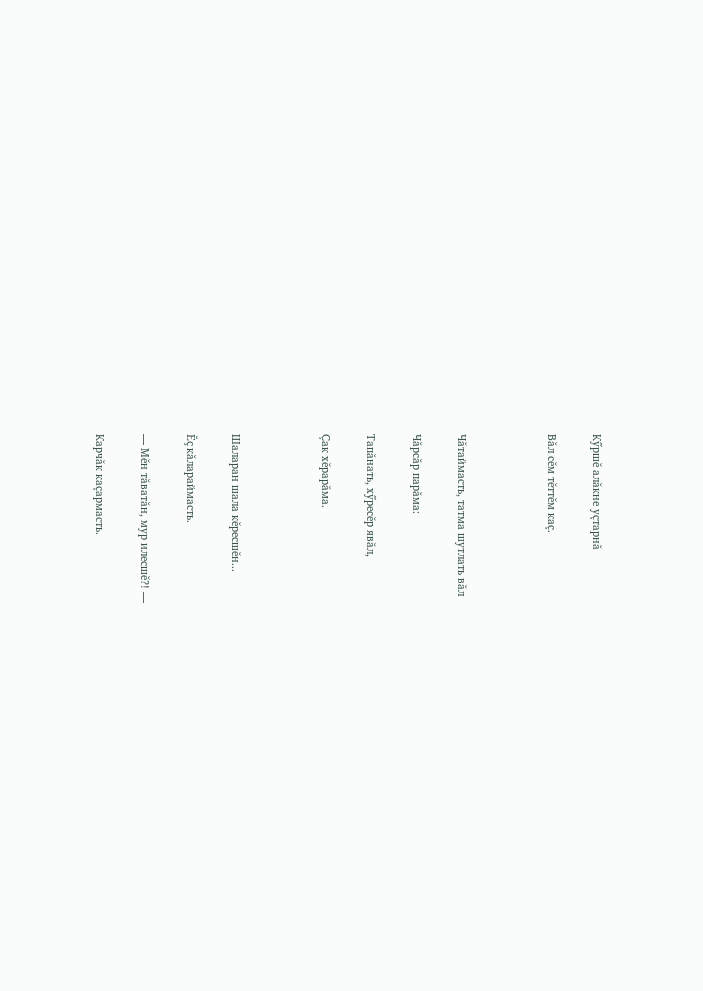Кӳршĕ алăкне уçтарнă

Вăл сĕм тĕттĕм каç.



Чăтаймасть, татма шутлать вăл

Чăрсăр парăма:

Тапăнать, хӳресĕр явăл,

Çак хĕрарăма.



Шаларан шала кĕресшĕн...

Ĕç кăлараймасть.

— Мĕн тăватăн, мур илесшĕ?! —

Карчăк каçармасть.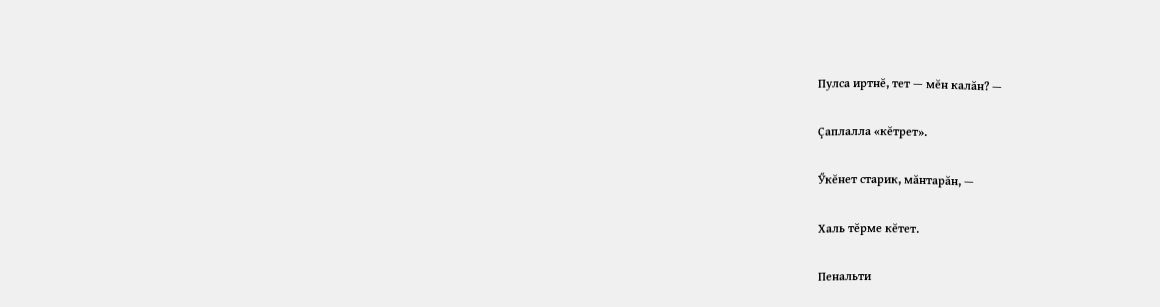Пулса иртнĕ, тет — мĕн калăн? —

Çаплалла «кĕтрет».

Ӳкĕнет старик, мăнтарăн, —

Халь тĕрме кĕтет.

Пенальти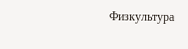Физкультура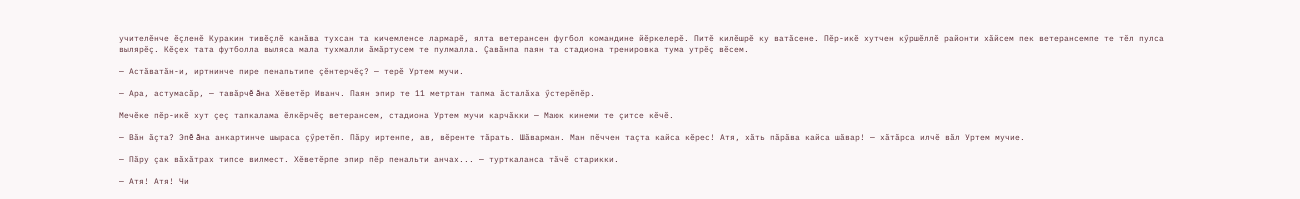учителĕнче ĕçленĕ Куракин тивĕçлĕ канăва тухсан та кичемленсе лармарĕ, ялта ветерансен фугбол командине йĕркелерĕ. Питĕ килĕшрĕ ку ватăсене. Пĕр-икĕ хутчен кӳршĕллĕ районти хăйсем пек ветерансемпе те тĕл пулса вылярĕç. Кĕçех тата футболла выляса мала тухмалли ăмăртусем те пулмалла. Çавăнпа паян та стадиона тренировка тума утрĕç вĕсем.

— Астăватăн-и, иртнинче пире пенапьтипе çĕнтерчĕç? — терĕ Уртем мучи.

— Ара, астумасăр, — тавăрчĕ ăна Хĕветĕр Иванч. Паян эпир те 11 метртан тапма ăсталăха ӳстерĕпĕр.

Мечĕке пĕр-икĕ хут çеç тапкалама ĕлкĕрчĕç ветерансем, стадиона Уртем мучи карчăкки — Маюк кинеми те çитсе кĕчĕ.

— Вăн ăçта? Эпĕ ăна анкартинче шыраса çӳретĕп. Пăру иртенпе, ав, вĕренте тăрать. Шăварман. Ман пĕччен таçта кайса кĕрес! Атя, хăть пăрăва кайса шăвар! — хăтăрса илчĕ вăл Уртем мучие.

— Пăру çак вăхăтрах типсе вилмест. Хĕветĕрпе эпир пĕр пенальти анчах... — турткаланса тăчĕ старикки.

— Атя! Атя! Чи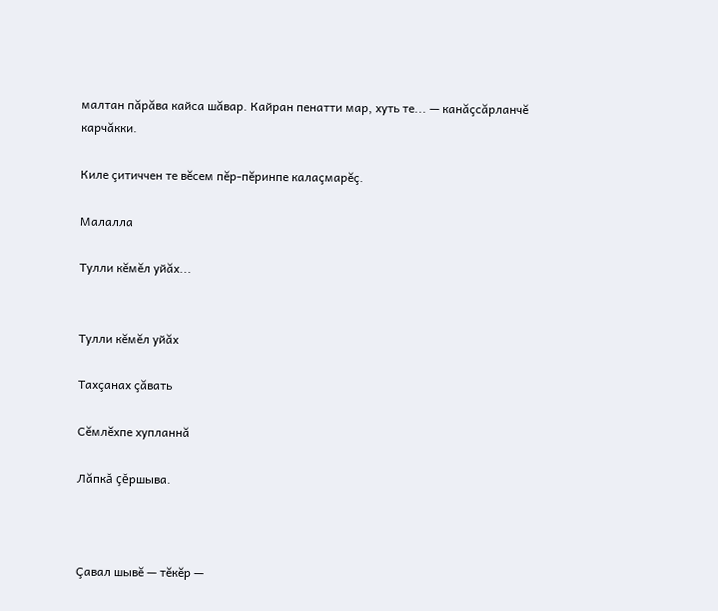малтан пăрăва кайса шăвар. Кайран пенатти мар, хуть те... — канăçсăрланчĕ карчăкки.

Киле çитиччен те вĕсем пĕр-пĕринпе калаçмарĕç.

Малалла

Тулли кĕмĕл уйăх...


Тулли кĕмĕл уйăх

Тахçанах çăвать

Сĕмлĕхпе хупланнă

Лăпкă çĕршыва.



Çавал шывĕ — тĕкĕр —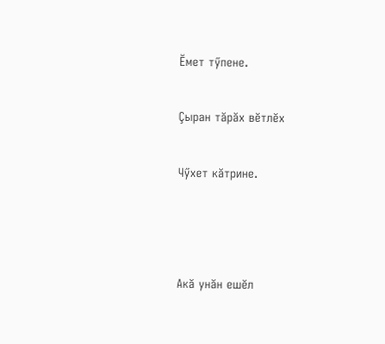Ĕмет тӳпене.

Çыран тăрăх вĕтлĕх

Чӳхет кăтрине.



Акă унăн ешĕл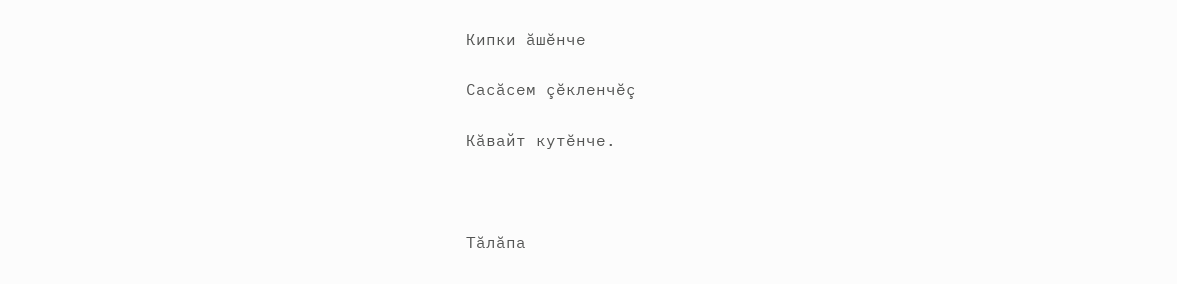Кипки ăшĕнче

Сасăсем çĕкленчĕç

Кăвайт кутĕнче.



Тăлăпа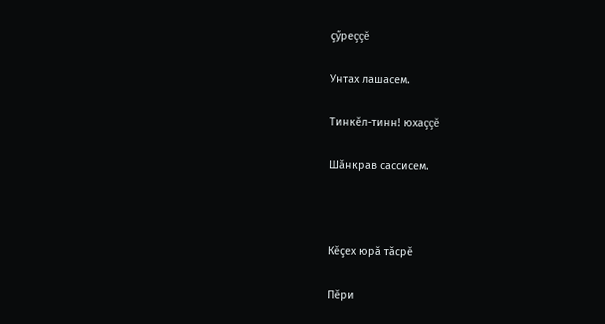çӳреççĕ

Унтах лашасем.

Тинкĕл-тинн! юхаççĕ

Шăнкрав сассисем.



Кĕçех юрă тăсрĕ

Пĕри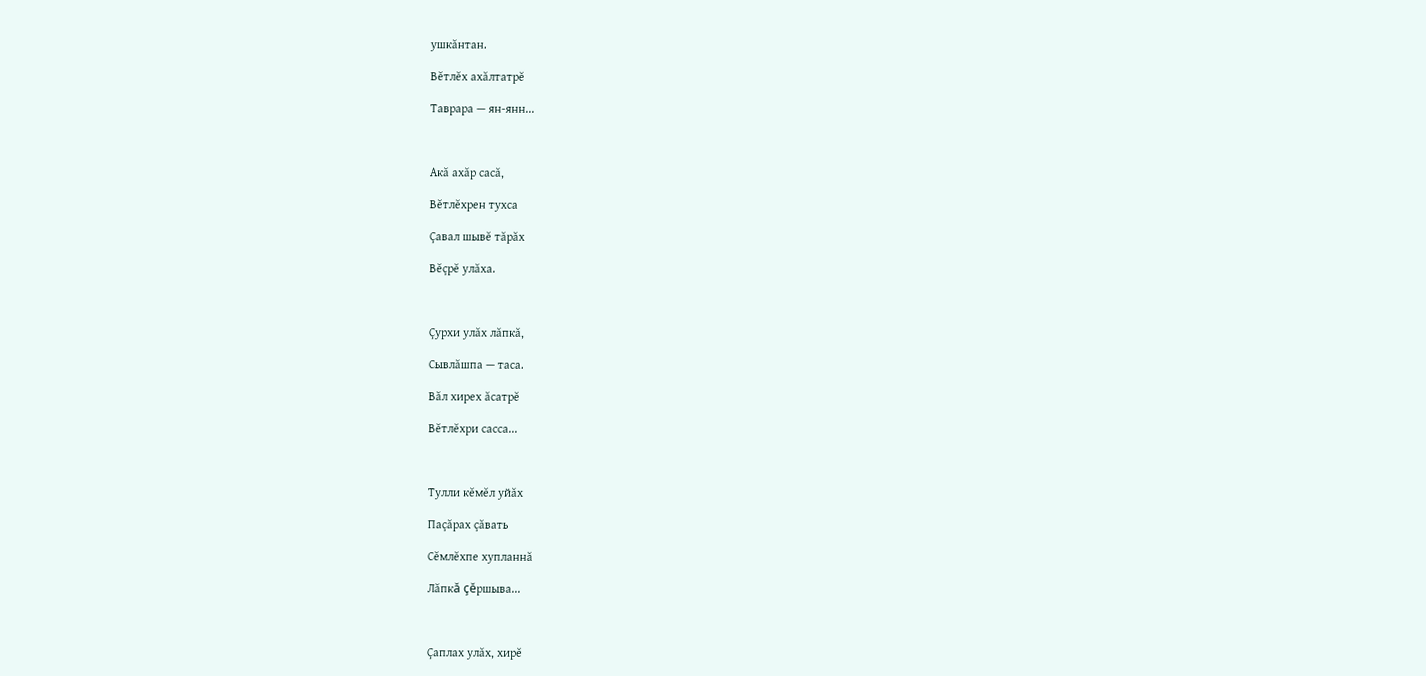ушкăнтан.

Вĕтлĕх ахăлтатрĕ

Таврара — ян-янн...



Акă ахăр сасă,

Вĕтлĕхрен тухса

Çавал шывĕ тăрăх

Вĕçрĕ улăха.



Çурхи улăх лăпкă,

Сывлăшпа — таса.

Вăл хирех ăсатрĕ

Вĕтлĕхри сасса...



Тулли кĕмĕл уйăх

Паçăрах çăвать

Сĕмлĕхпе хупланнă

Лăпкă çĕршыва...



Çаплах улăх, хирĕ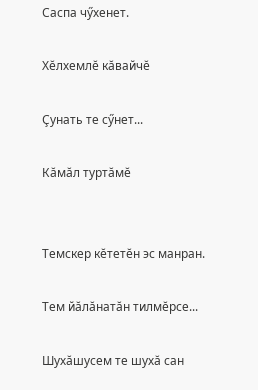Саспа чӳхенет.

Хĕлхемлĕ кăвайчĕ

Çунать те сӳнет...

Кăмăл туртăмĕ


Темскер кĕтетĕн эс манран.

Тем йăлăнатăн тилмĕрсе...

Шухăшусем те шухă сан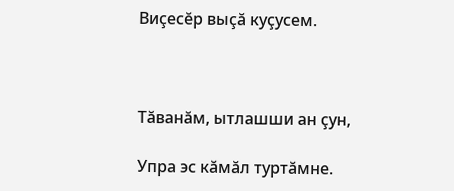Виçесĕр выçă куçусем.



Тăванăм, ытлашши ан çун,

Упра эс кăмăл туртăмне.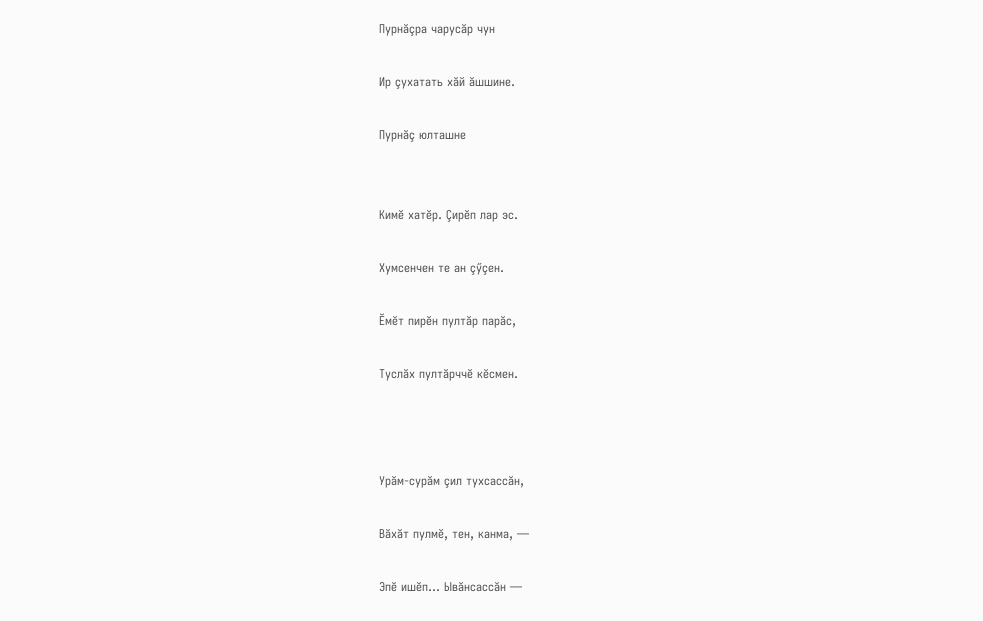Пурнăçра чарусăр чун

Ир çухатать хăй ăшшине.

Пурнăç юлташне


Кимĕ хатĕр. Çирĕп лар эс.

Хумсенчен те ан çӳçен.

Ĕмĕт пирĕн пултăр парăс,

Туслăх пултăрччĕ кĕсмен.



Урăм-сурăм çил тухсассăн,

Вăхăт пулмĕ, тен, канма, —

Эпĕ ишĕп... Ывăнсассăн —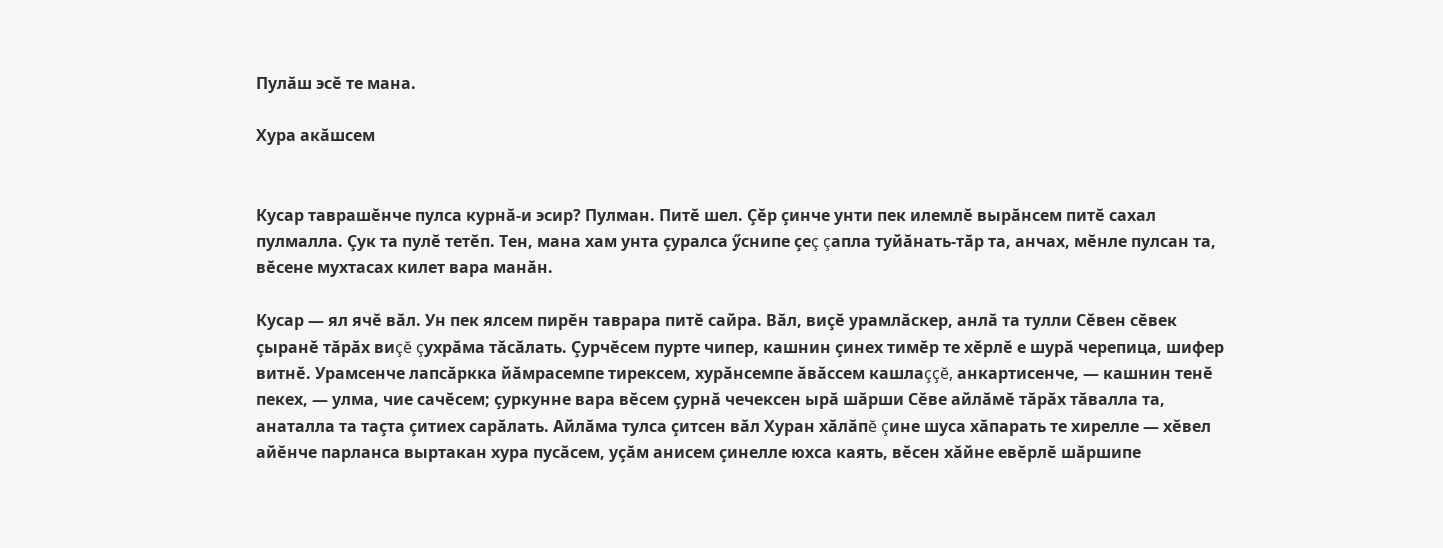Пулăш эсĕ те мана.

Хура акăшсем


Кусар таврашĕнче пулса курнă-и эсир? Пулман. Питĕ шел. Çĕр çинче унти пек илемлĕ вырăнсем питĕ сахал пулмалла. Çук та пулĕ тетĕп. Тен, мана хам унта çуралса ӳснипе çеç çапла туйăнать-тăр та, анчах, мĕнле пулсан та, вĕсене мухтасах килет вара манăн.

Кусар — ял ячĕ вăл. Ун пек ялсем пирĕн таврара питĕ сайра. Вăл, виçĕ урамлăскер, анлă та тулли Сĕвен сĕвек çыранĕ тăрăх виçĕ çухрăма тăсăлать. Çурчĕсем пурте чипер, кашнин çинех тимĕр те хĕрлĕ е шурă черепица, шифер витнĕ. Урамсенче лапсăркка йăмрасемпе тирексем, хурăнсемпе ăвăссем кашлаççĕ, анкартисенче, — кашнин тенĕ пекех, — улма, чие сачĕсем; çуркунне вара вĕсем çурнă чечексен ырă шăрши Сĕве айлăмĕ тăрăх тăвалла та, анаталла та таçта çитиех сарăлать. Айлăма тулса çитсен вăл Хуран хăлăпĕ çине шуса хăпарать те хирелле — хĕвел айĕнче парланса выртакан хура пусăсем, уçăм анисем çинелле юхса каять, вĕсен хăйне евĕрлĕ шăршипе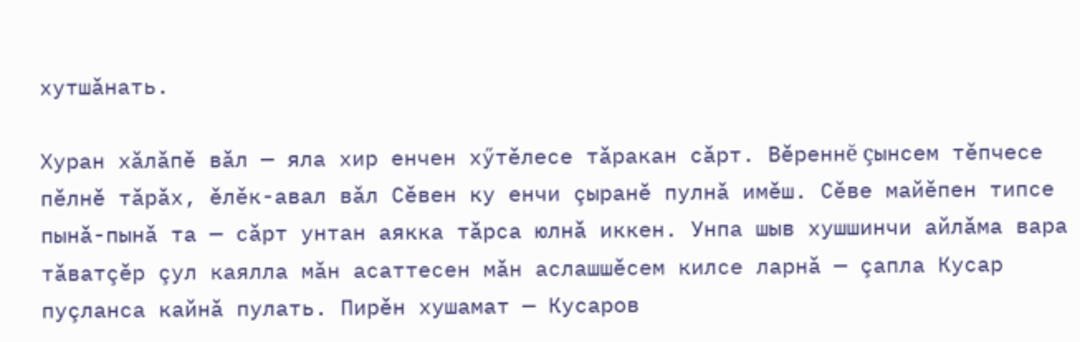хутшăнать.

Хуран хăлăпĕ вăл — яла хир енчен хӳтĕлесе тăракан сăрт. Вĕреннĕ çынсем тĕпчесе пĕлнĕ тăрăх, ĕлĕк-авал вăл Сĕвен ку енчи çыранĕ пулнă имĕш. Сĕве майĕпен типсе пынă-пынă та — сăрт унтан аякка тăрса юлнă иккен. Унпа шыв хушшинчи айлăма вара тăватçĕр çул каялла мăн асаттесен мăн аслашшĕсем килсе ларнă — çапла Кусар пуçланса кайнă пулать. Пирĕн хушамат — Кусаров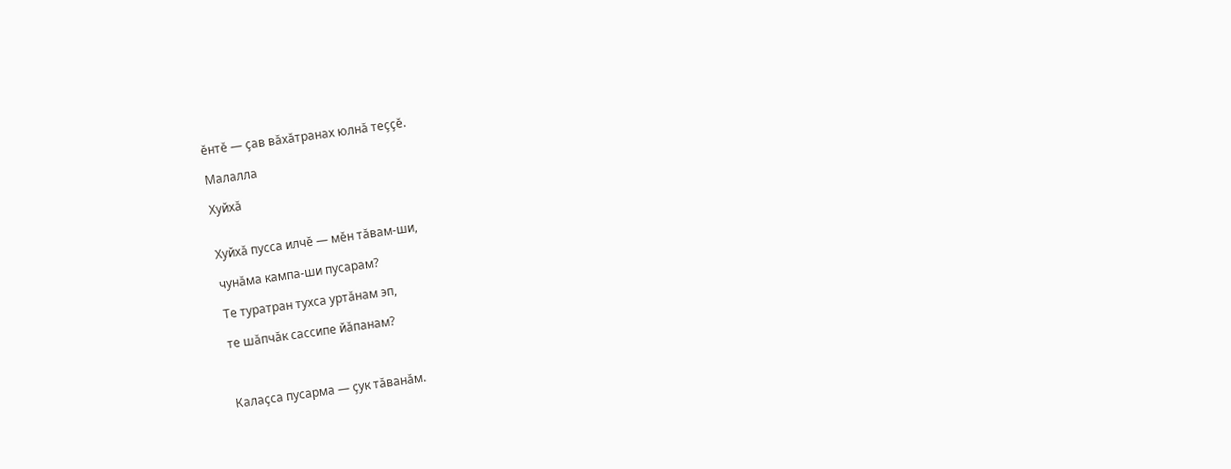ĕнтĕ — çав вăхăтранах юлнă теççĕ.

Малалла

Хуйхă


Хуйхă пусса илчĕ — мĕн тăвам-ши,

чунăма кампа-ши пусарам?

Те туратран тухса уртăнам эп,

те шăпчăк сассипе йăпанам?



Калаçса пусарма — çук тăванăм.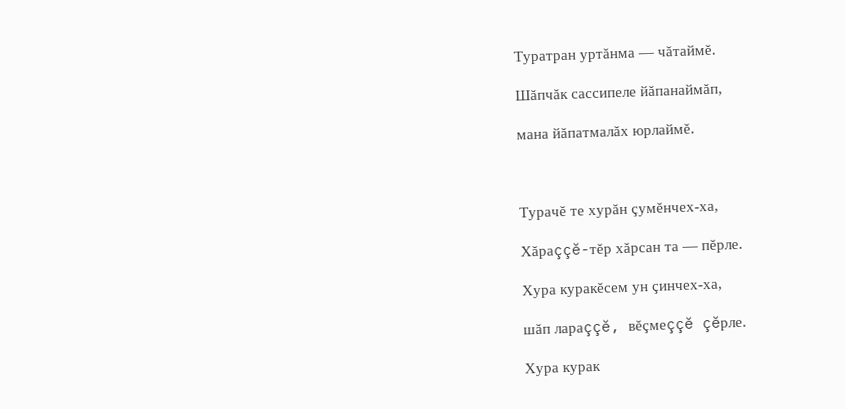Туратран уртăнма — чăтаймĕ.

Шăпчăк сассипеле йăпанаймăп,

мана йăпатмалăх юрлаймĕ.



Турачĕ те хурăн çумĕнчех-ха,

Хăраççĕ-тĕр хăрсан та — пĕрле.

Хура куракĕсем ун çинчех-ха,

шăп лараççĕ, вĕçмеççĕ çĕрле.

Хура курак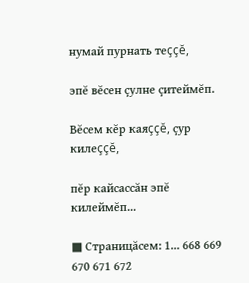нумай пурнать теççĕ,

эпĕ вĕсен çулне çитеймĕп.

Вĕсем кĕр каяççĕ, çур килеççĕ,

пĕр кайсассăн эпĕ килеймĕп...

■ Страницăсем: 1... 668 669 670 671 672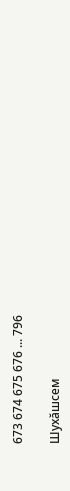673 674 675 676 ... 796

Шухăшсем